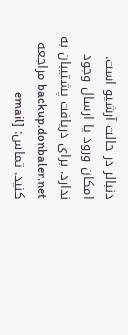دنبالر در حالت آرشیو است. امکان ورود یا ارسال وجود ندارد. برای دریافت پشتیبان به backup.donbaler.net مراجعه کنید. تماس: [email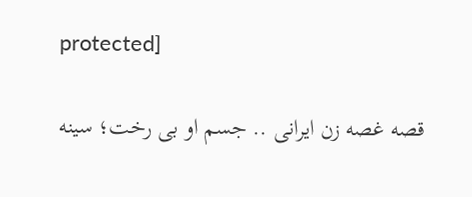protected]

قصه غصه زن ایرانی .. جسم او بی رخت؛ سینه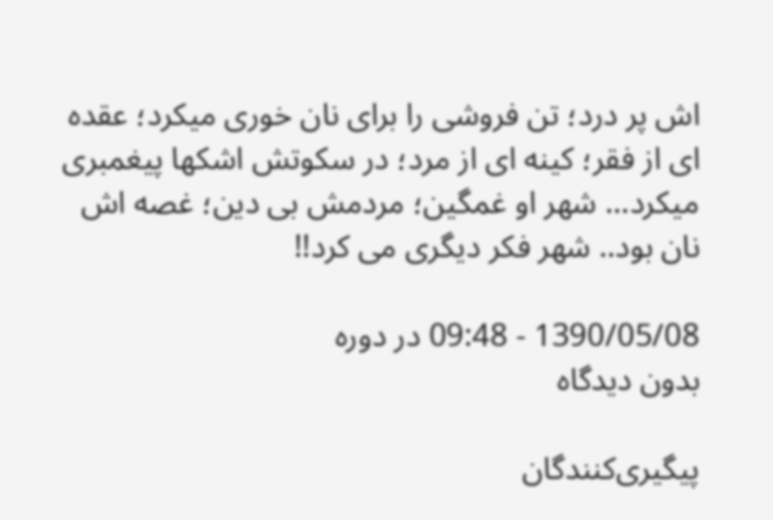اش پر درد؛ تن فروشی را برای نان خوری میکرد؛ عقده ای از فقر؛ کینه ای از مرد؛ در سکوتش اشکها پیغمبری میکرد... شهر او غمگین؛ مردمش بی دین؛ غصه اش نان بود.. شهر فکر دیگری می کرد!!

1390/05/08 - 09:48 در دوره
بدون دیدگاه

پیگیری‌کنندگان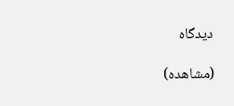دیدگاه

(مشاهده)